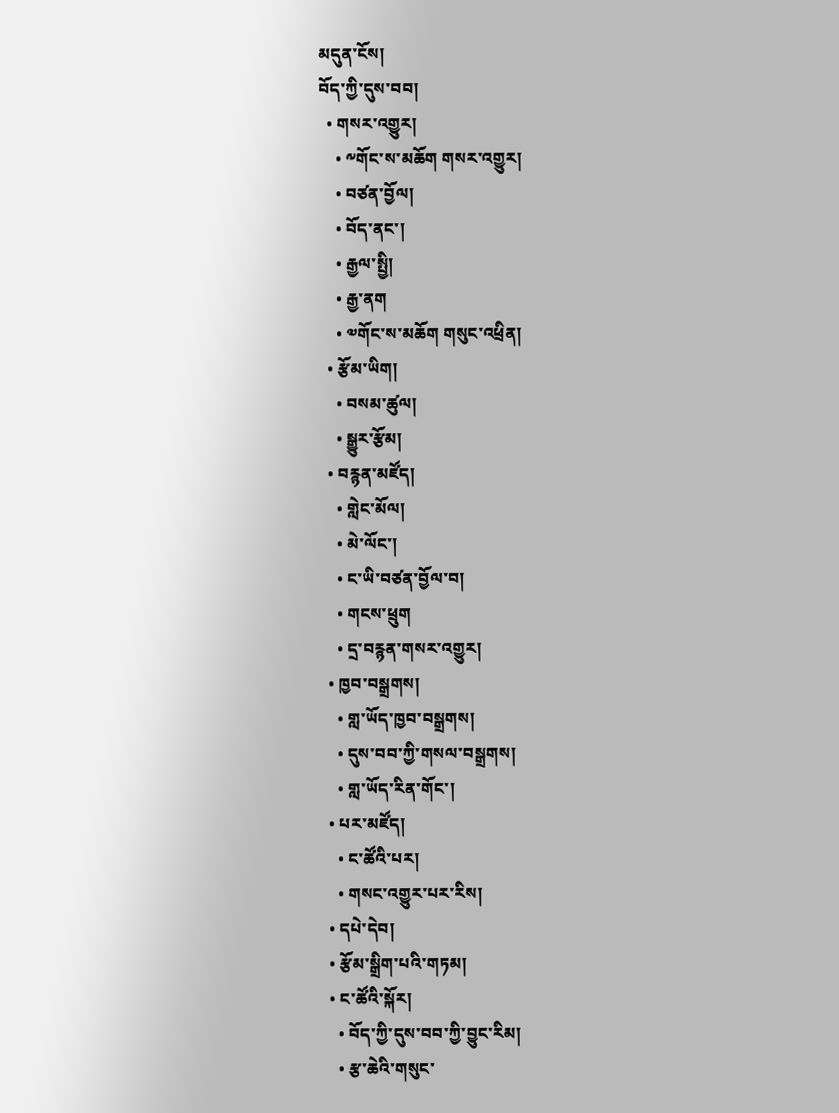མདུན་ངོས།
བོད་ཀྱི་དུས་བབ།
  • གསར་འགྱུར།
    • ༸གོང་ས་མཆོག གསར་འགྱུར།
    • བཙན་བྱོལ།
    • བོད་ནང་།
    • རྒྱལ་སྤྱི།
    • རྒྱ་ནག
    • ༧གོང་ས་མཆོག གསུང་འཕྲིན།
  • རྩོམ་ཡིག།
    • བསམ་ཚུལ།
    • སྒྱུར་རྩོམ།
  • བརྙན་མཛོད།
    • གླེང་མོལ།
    • མེ་ལོང་།
    • ང་ཡི་བཙན་བྱོལ་བ།
    • གངས་ཕྲུག
    • དྲ་བརྙན་གསར་འགྱུར།
  • ཁྱབ་བསྒྲགས།
    • གླ་ཡོད་ཁྱབ་བསྒྲགས།
    • དུས་བབ་ཀྱི་གསལ་བསྒྲགས།
    • གླ་ཡོད་རིན་གོང་།
  • པར་མཛོད།
    • ང་ཚོའི་པར།
    • གསང་འགྱུར་པར་རིས།
  • དཔེ་དེབ།
  • རྩོམ་སྒྲིག་པའི་གཏམ།
  • ང་ཚོའི་སྐོར།
    • བོད་ཀྱི་དུས་བབ་ཀྱི་བྱུང་རིམ།
    • རྩ་ཆེའི་གསུང་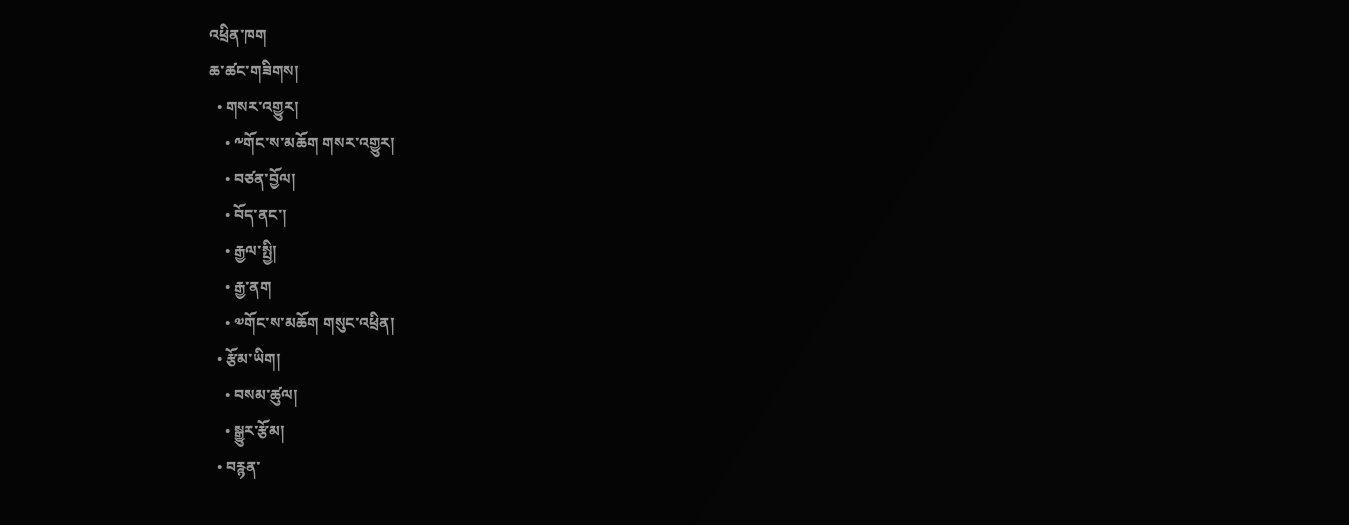འཕྲིན་ཁག
ཆ་ཚང་གཟིགས།
  • གསར་འགྱུར།
    • ༸གོང་ས་མཆོག གསར་འགྱུར།
    • བཙན་བྱོལ།
    • བོད་ནང་།
    • རྒྱལ་སྤྱི།
    • རྒྱ་ནག
    • ༧གོང་ས་མཆོག གསུང་འཕྲིན།
  • རྩོམ་ཡིག།
    • བསམ་ཚུལ།
    • སྒྱུར་རྩོམ།
  • བརྙན་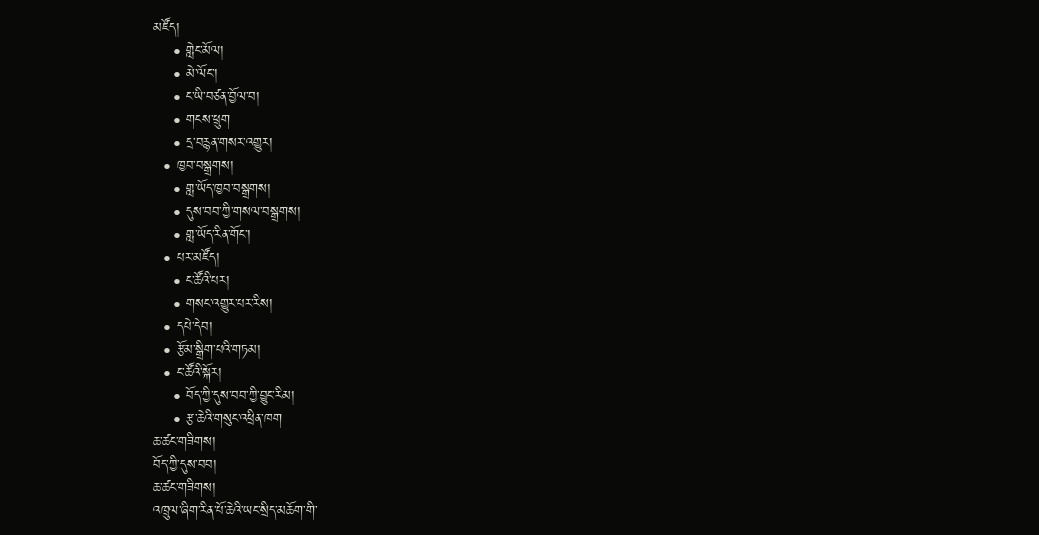མཛོད།
    • གླེང་མོལ།
    • མེ་ལོང་།
    • ང་ཡི་བཙན་བྱོལ་བ།
    • གངས་ཕྲུག
    • དྲ་བརྙན་གསར་འགྱུར།
  • ཁྱབ་བསྒྲགས།
    • གླ་ཡོད་ཁྱབ་བསྒྲགས།
    • དུས་བབ་ཀྱི་གསལ་བསྒྲགས།
    • གླ་ཡོད་རིན་གོང་།
  • པར་མཛོད།
    • ང་ཚོའི་པར།
    • གསང་འགྱུར་པར་རིས།
  • དཔེ་དེབ།
  • རྩོམ་སྒྲིག་པའི་གཏམ།
  • ང་ཚོའི་སྐོར།
    • བོད་ཀྱི་དུས་བབ་ཀྱི་བྱུང་རིམ།
    • རྩ་ཆེའི་གསུང་འཕྲིན་ཁག
ཆ་ཚང་གཟིགས།
བོད་ཀྱི་དུས་བབ།
ཆ་ཚང་གཟིགས།
འཁྲུལ་ཞིག་རིན་པོ་ཆེའི་ཡང་སྲིད་མཆོག་གི་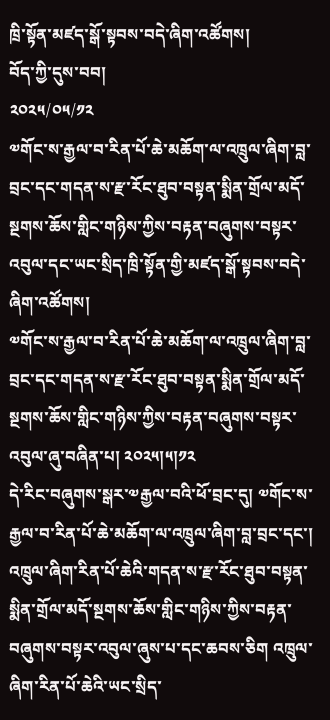ཁྲི་སྟོན་མཛད་སྒོ་སྟབས་བདེ་ཞིག་འཚོགས།
བོད་ཀྱི་དུས་བབ།
༢༠༢༥/༠༥/༡༢
༧གོང་ས་རྒྱལ་བ་རིན་པོ་ཆེ་མཆོག་ལ་འཁྲུལ་ཞིག་བླ་བྲང་དང་གདན་ས་རྫ་རོང་ཐུབ་བསྟན་སྨིན་གྲོལ་མདོ་སྔགས་ཆོས་གླིང་གཉིས་ཀྱིས་བརྟན་བཞུགས་བསྟར་འབུལ་དང་ཡང་སྲིད་ཁྲི་སྟོན་གྱི་མཛད་སྒོ་སྟབས་བདེ་ཞིག་འཚོགས།
༧གོང་ས་རྒྱལ་བ་རིན་པོ་ཆེ་མཆོག་ལ་འཁྲུལ་ཞིག་བླ་བྲང་དང་གདན་ས་རྫ་རོང་ཐུབ་བསྟན་སྨིན་གྲོལ་མདོ་སྔགས་ཆོས་གླིང་གཉིས་ཀྱིས་བརྟན་བཞུགས་བསྟར་འབུལ་ཞུ་བཞིན་པ། ༢༠༢༥།༥།༡༢
དེ་རིང་བཞུགས་སྒར་༧རྒྱལ་བའི་ཕོ་བྲང་དུ། ༧གོང་ས་རྒྱལ་བ་རིན་པོ་ཆེ་མཆོག་ལ་འཁྲུལ་ཞིག་བླ་བྲང་དང་། འཁྲུལ་ཞིག་རིན་པོ་ཆེའི་གདན་ས་རྫ་རོང་ཐུབ་བསྟན་སྨིན་གྲོལ་མདོ་སྔགས་ཆོས་གླིང་གཉིས་ཀྱིས་བརྟན་བཞུགས་བསྟར་འབུལ་ཞུས་པ་དང་ཆབས་ཅིག འཁྲུལ་ཞིག་རིན་པོ་ཆེའི་ཡང་སྲིད་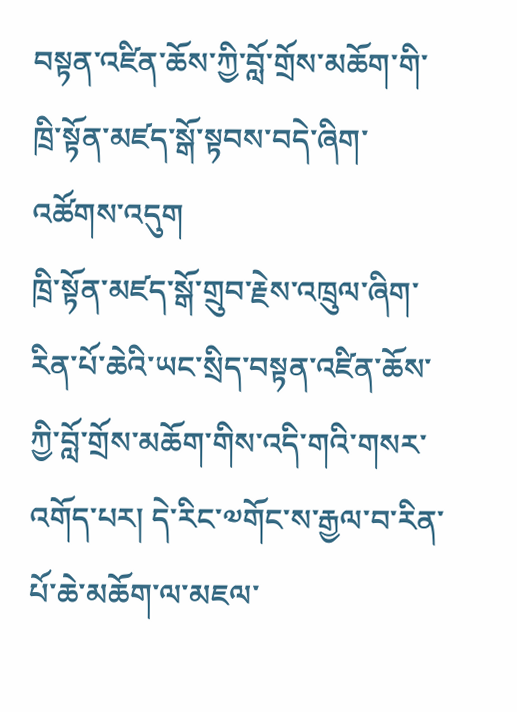བསྟན་འཛིན་ཆོས་ཀྱི་བློ་གྲོས་མཆོག་གི་ཁྲི་སྟོན་མཛད་སྒོ་སྟབས་བདེ་ཞིག་འཚོགས་འདུག
ཁྲི་སྟོན་མཛད་སྒོ་གྲུབ་རྗེས་འཁྲུལ་ཞིག་རིན་པོ་ཆེའི་ཡང་སྲིད་བསྟན་འཛིན་ཆོས་ཀྱི་བློ་གྲོས་མཆོག་གིས་འདི་གའི་གསར་འགོད་པར། དེ་རིང་༧གོང་ས་རྒྱལ་བ་རིན་པོ་ཆེ་མཆོག་ལ་མཇལ་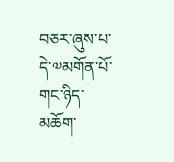བཅར་ཞུས་པ་དེ་༧མགོན་པོ་གང་ཉིད་མཆོག་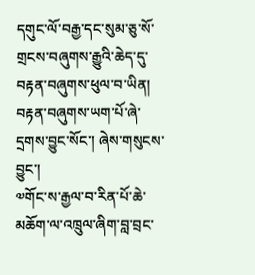དགུང་ལོ་བརྒྱ་དང་སུམ་ཅུ་སོ་གྲངས་བཞུགས་རྒྱུའི་ཆེད་དུ་བརྟན་བཞུགས་ཕུལ་བ་ཡིན། བརྟན་བཞུགས་ཡག་པོ་ཞེ་དྲགས་བྱུང་སོང་། ཞེས་གསུངས་བྱུང་།
༧གོང་ས་རྒྱལ་བ་རིན་པོ་ཆེ་མཆོག་ལ་འཁྲུལ་ཞིག་བླ་བྲང་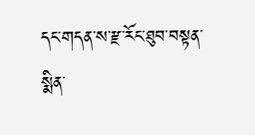དང་གདན་ས་རྫ་རོང་ཐུབ་བསྟན་སྨིན་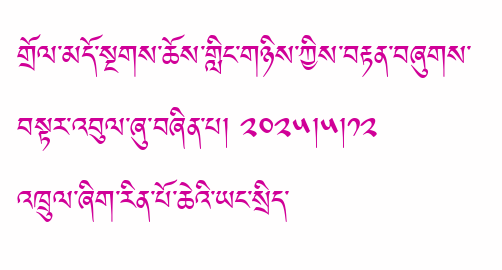གྲོལ་མདོ་སྔགས་ཆོས་གླིང་གཉིས་ཀྱིས་བརྟན་བཞུགས་བསྟར་འབུལ་ཞུ་བཞིན་པ། ༢༠༢༥།༥།༡༢
འཁྲུལ་ཞིག་རིན་པོ་ཆེའི་ཡང་སྲིད་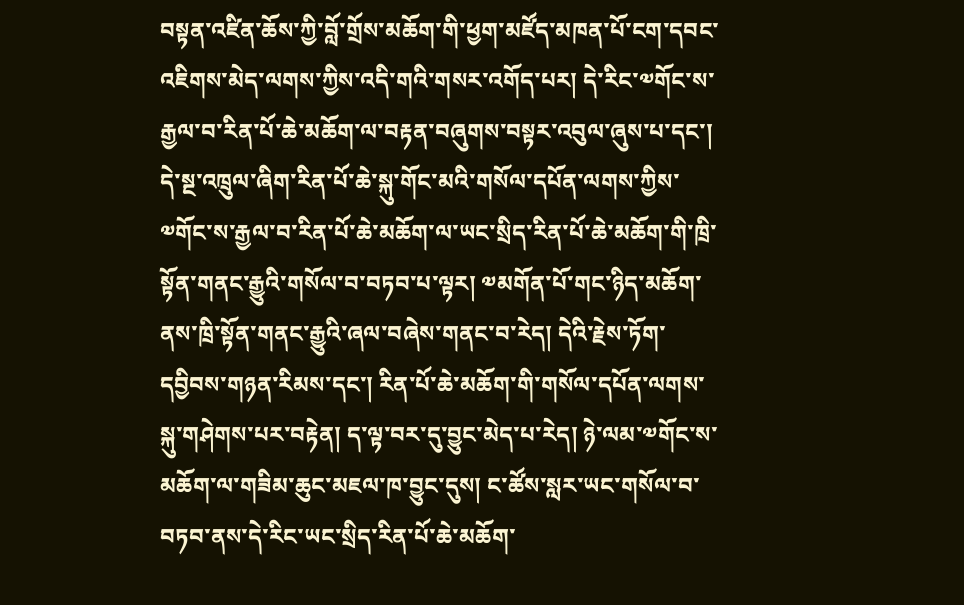བསྟན་འཛིན་ཆོས་ཀྱི་བློ་གྲོས་མཆོག་གི་ཕྱག་མཛོད་མཁན་པོ་ངག་དབང་འཇིགས་མེད་ལགས་ཀྱིས་འདི་གའི་གསར་འགོད་པར། དེ་རིང་༧གོང་ས་རྒྱལ་བ་རིན་པོ་ཆེ་མཆོག་ལ་བརྟན་བཞུགས་བསྟར་འབུལ་ཞུས་པ་དང་། དེ་སྔ་འཁྲུལ་ཞིག་རིན་པོ་ཆེ་སྐུ་གོང་མའི་གསོལ་དཔོན་ལགས་ཀྱིས་༧གོང་ས་རྒྱལ་བ་རིན་པོ་ཆེ་མཆོག་ལ་ཡང་སྲིད་རིན་པོ་ཆེ་མཆོག་གི་ཁྲི་སྟོན་གནང་རྒྱུའི་གསོལ་བ་བཏབ་པ་ལྟར། ༧མགོན་པོ་གང་ཉིད་མཆོག་ནས་ཁྲི་སྟོན་གནང་རྒྱུའི་ཞལ་བཞེས་གནང་བ་རེད། དེའི་རྗེས་ཏོག་དབྱིབས་གཉན་རིམས་དང་། རིན་པོ་ཆེ་མཆོག་གི་གསོལ་དཔོན་ལགས་སྐུ་གཤེགས་པར་བརྟེན། ད་ལྟ་བར་དུ་བྱུང་མེད་པ་རེད། ཉེ་ལམ་༧གོང་ས་མཆོག་ལ་གཟིམ་ཆུང་མཇལ་ཁ་བྱུང་དུས། ང་ཚོས་སླར་ཡང་གསོལ་བ་བཏབ་ནས་དེ་རིང་ཡང་སྲིད་རིན་པོ་ཆེ་མཆོག་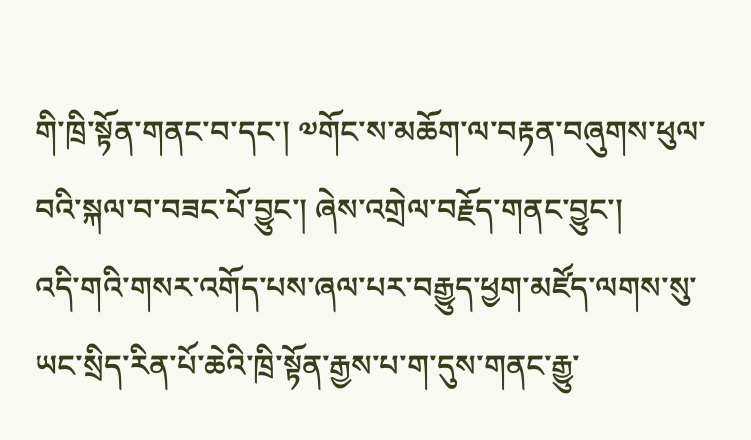གི་ཁྲི་སྟོན་གནང་བ་དང་། ༧གོང་ས་མཆོག་ལ་བརྟན་བཞུགས་ཕུལ་བའི་སྐལ་བ་བཟང་པོ་བྱུང་། ཞེས་འགྲེལ་བརྗོད་གནང་བྱུང་།
འདི་གའི་གསར་འགོད་པས་ཞལ་པར་བརྒྱུད་ཕྱག་མཛོད་ལགས་སུ་ཡང་སྲིད་རིན་པོ་ཆེའི་ཁྲི་སྟོན་རྒྱས་པ་ག་དུས་གནང་རྒྱུ་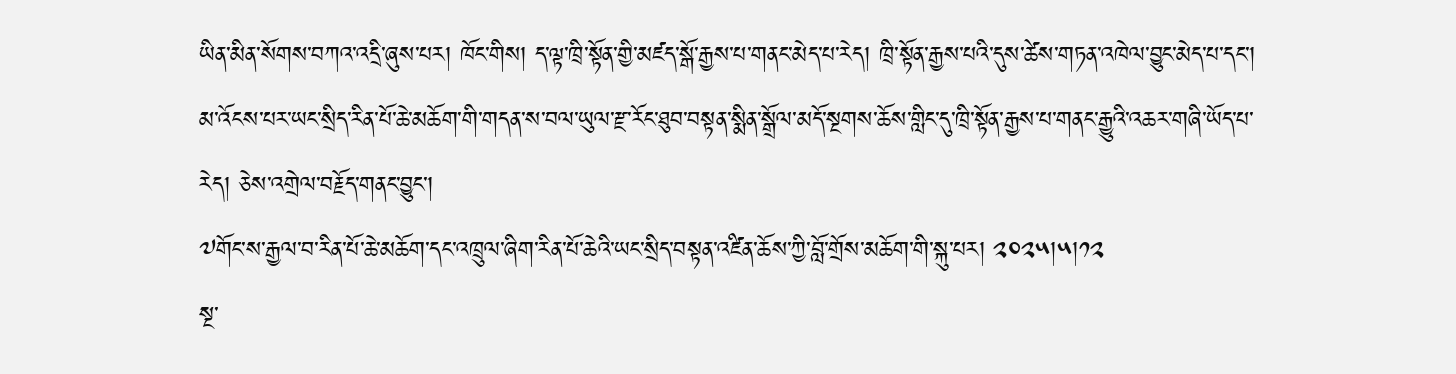ཡིན་མིན་སོགས་བཀའ་འདྲི་ཞུས་པར། ཁོང་གིས། ད་ལྟ་ཁྲི་སྟོན་གྱི་མཛད་སྒོ་རྒྱས་པ་གནང་མེད་པ་རེད། ཁྲི་སྟོན་རྒྱས་པའི་དུས་ཚེས་གཏན་འཁེལ་བྱུང་མེད་པ་དང་། མ་འོངས་པར་ཡང་སྲིད་རིན་པོ་ཆེ་མཆོག་གི་གདན་ས་བལ་ཡུལ་རྫ་རོང་ཐུབ་བསྟན་སྨིན་སྒྲོལ་མདོ་སྔགས་ཆོས་གླིང་དུ་ཁྲི་སྟོན་རྒྱས་པ་གནང་རྒྱུའི་འཆར་གཞི་ཡོད་པ་རེད། ཅེས་འགྲེལ་བརྗོད་གནང་བྱུང་།
༧གོང་ས་རྒྱལ་བ་རིན་པོ་ཆེ་མཆོག་དང་འཁྲུལ་ཞིག་རིན་པོ་ཆེའི་ཡང་སྲིད་བསྟན་འཛིན་ཆོས་ཀྱི་བློ་གྲོས་མཆོག་གི་སྐུ་པར། ༢༠༢༥།༥།༡༢
སྔ་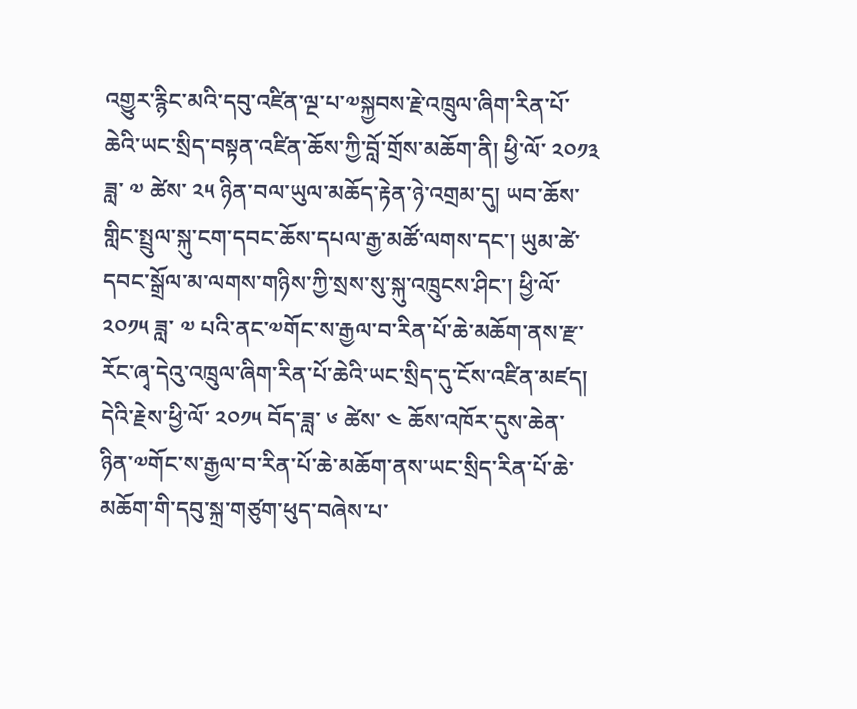འགྱུར་རྙིང་མའི་དབུ་འཛིན་ལྔ་པ་༧སྐྱབས་རྗེ་འཁྲུལ་ཞིག་རིན་པོ་ཆེའི་ཡང་སྲིད་བསྟན་འཛིན་ཆོས་ཀྱི་བློ་གྲོས་མཆོག་ནི། ཕྱི་ལོ་ ༢༠༡༣ ཟླ་ ༧ ཚེས་ ༢༥ ཉིན་བལ་ཡུལ་མཆོད་རྟེན་ཉེ་འགྲམ་དུ། ཡབ་ཆོས་གླིང་སྤྲུལ་སྐུ་ངག་དབང་ཆོས་དཔལ་རྒྱ་མཚོ་ལགས་དང་། ཡུམ་ཚེ་དབང་སྒྲོལ་མ་ལགས་གཉིས་ཀྱི་སྲས་སུ་སྐུ་འཁྲུངས་ཤིང་། ཕྱི་ལོ་ ༢༠༡༥ ཟླ་ ༧ པའི་ནང་༧གོང་ས་རྒྱལ་བ་རིན་པོ་ཆེ་མཆོག་ནས་རྫ་རོང་ཞྭ་དེའུ་འཁྲུལ་ཞིག་རིན་པོ་ཆེའི་ཡང་སྲིད་དུ་ངོས་འཛིན་མཛད། དེའི་རྗེས་ཕྱི་ལོ་ ༢༠༡༥ བོད་ཟླ་ ༦ ཚེས་ ༤ ཆོས་འཁོར་དུས་ཆེན་ཉིན་༧གོང་ས་རྒྱལ་བ་རིན་པོ་ཆེ་མཆོག་ནས་ཡང་སྲིད་རིན་པོ་ཆེ་མཆོག་གི་དབུ་སྐྲ་གཙུག་ཕུད་བཞེས་པ་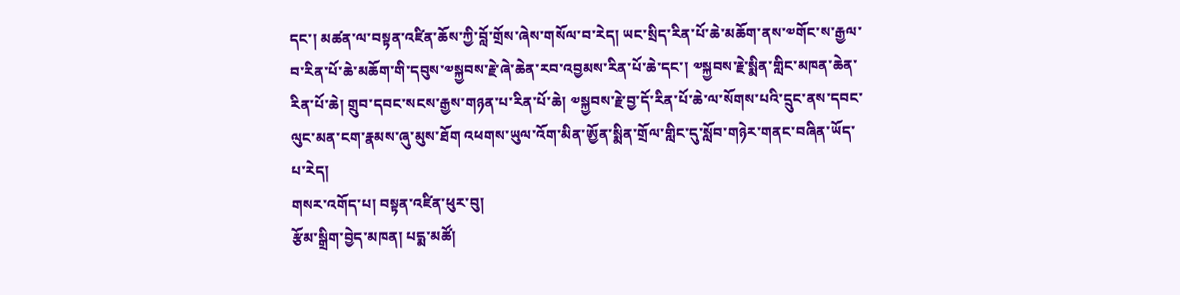དང་། མཚན་ལ་བསྟན་འཛིན་ཆོས་ཀྱི་བློ་གྲོས་ཞེས་གསོལ་བ་རེད། ཡང་སྲིད་རིན་པོ་ཆེ་མཆོག་ནས་༧གོང་ས་རྒྱལ་བ་རིན་པོ་ཆེ་མཆོག་གི་དབུས་༧སྐྱབས་རྗེ་ཞེ་ཆེན་རབ་འབྱམས་རིན་པོ་ཆེ་དང་། ༧སྐྱབས་རྗེ་སྨིན་གླིང་མཁན་ཆེན་རིན་པོ་ཆེ། གྲུབ་དབང་སངས་རྒྱས་གཉན་པ་རིན་པོ་ཆེ། ༧སྐྱབས་རྗེ་བྱ་དོ་རིན་པོ་ཆེ་ལ་སོགས་པའི་དྲུང་ནས་དབང་ལུང་མན་ངག་རྣམས་ཞུ་མུས་ཐོག འཕགས་ཡུལ་འོག་མིན་ཨྱོན་སྨིན་གྲོལ་གླིང་དུ་སློབ་གཉེར་གནང་བཞིན་ཡོད་པ་རེད།
གསར་འགོད་པ། བསྟན་འཛིན་ཕུར་བུ།
རྩོམ་སྒྲིག་བྱེད་མཁན། པདྨ་མཚོ།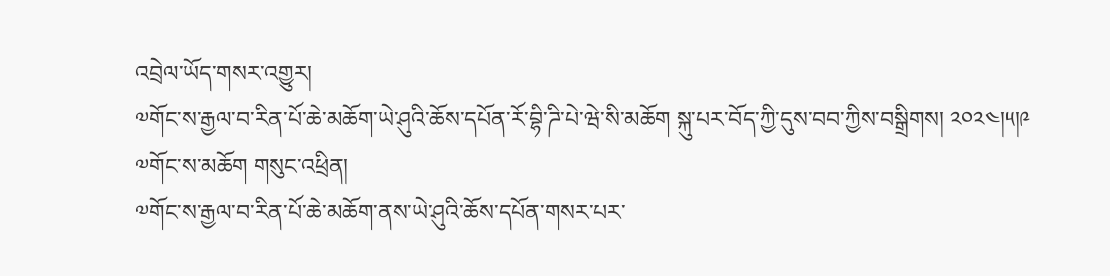འབྲེལ་ཡོད་གསར་འགྱུར།
༧གོང་ས་རྒྱལ་བ་རིན་པོ་ཆེ་མཆོག་ཡེ་ཤུའི་ཆོས་དཔོན་རོ་བྷི་ཌི་པེ་ཝེ་སི་མཆོག སྐུ་པར་བོད་ཀྱི་དུས་བབ་ཀྱིས་བསྒྲིགས། ༢༠༢༤།༥།༩
༧གོང་ས་མཆོག གསུང་འཕྲིན།
༧གོང་ས་རྒྱལ་བ་རིན་པོ་ཆེ་མཆོག་ནས་ཡེ་ཤུའི་ཆོས་དཔོན་གསར་པར་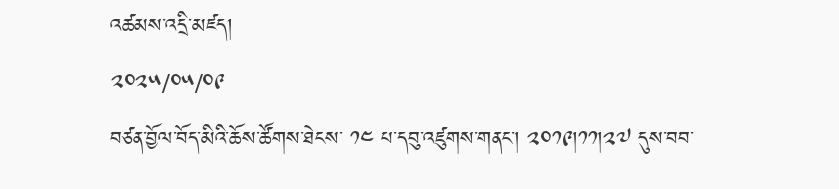འཚམས་འདྲི་མཛད།
༢༠༢༥/༠༥/༠༩
བཙན་བྱོལ་བོད་མིའི་ཆོས་ཚོགས་ཐེངས་ ༡༤ པ་དབུ་འཛུགས་གནང་། ༢༠༡༩།༡༡།༢༧ དུས་བབ་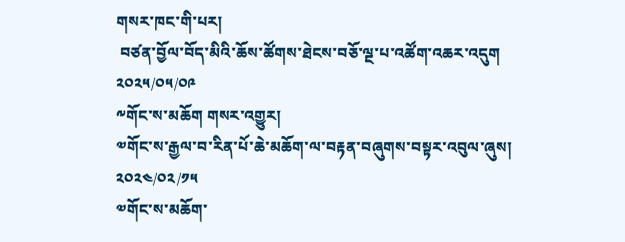གསར་ཁང་གི་པར།
 བཙན་བྱོལ་བོད་མིའི་ཆོས་ཚོགས་ཐེངས་བཅོ་ལྔ་པ་འཚོག་འཆར་འདུག
༢༠༢༥/༠༥/༠༩
༸གོང་ས་མཆོག གསར་འགྱུར།
༧གོང་ས་རྒྱལ་བ་རིན་པོ་ཆེ་མཆོག་ལ་བརྟན་བཞུགས་བསྟར་འབུལ་ཞུས།
༢༠༢༤/༠༢/༡༥
༧གོང་ས་མཆོག་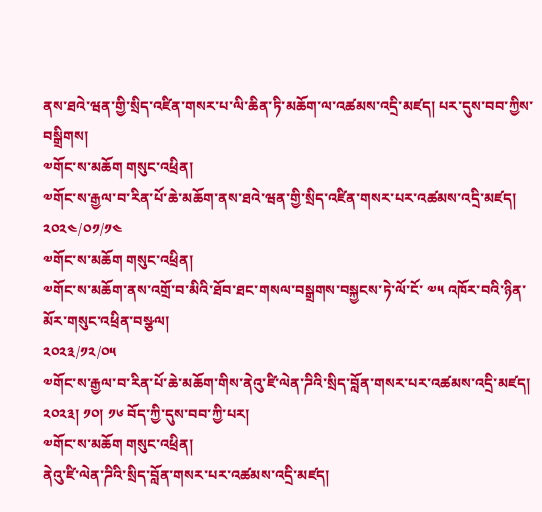ནས་ཐའེ་ཝན་གྱི་སྲིད་འཛིན་གསར་པ་ལི་ཆིན་ཏི་མཆོག་ལ་འཚམས་འདྲི་མཛད། པར་དུས་བབ་ཀྱིས་བསྒྲིགས།
༧གོང་ས་མཆོག གསུང་འཕྲིན།
༧གོང་ས་རྒྱལ་བ་རིན་པོ་ཆེ་མཆོག་ནས་ཐའེ་ཝན་གྱི་སྲིད་འཛིན་གསར་པར་འཚམས་འདྲི་མཛད།
༢༠༢༤/༠༡/༡༤
༧གོང་ས་མཆོག གསུང་འཕྲིན།
༧གོང་ས་མཆོག་ནས་འགྲོ་བ་མིའི་ཐོབ་ཐང་གསལ་བསྒྲགས་བསྐྱངས་ཏེ་ལོ་ངོ་ ༧༥ འཁོར་བའི་ཉིན་མོར་གསུང་འཕྲིན་བསྩལ།
༢༠༢༣/༡༢/༠༥
༧གོང་ས་རྒྱལ་བ་རིན་པོ་ཆེ་མཆོག་གིས་ནེའུ་ཛི་ལེན་ཌིའི་སྲིད་བློན་གསར་པར་འཚམས་འདྲི་མཛད། ༢༠༢༣། ༡༠། ༡༦ བོད་ཀྱི་དུས་བབ་ཀྱི་པར།
༧གོང་ས་མཆོག གསུང་འཕྲིན།
ནེའུ་ཛི་ལེན་ཌིའི་སྲིད་བློན་གསར་པར་འཚམས་འདྲི་མཛད།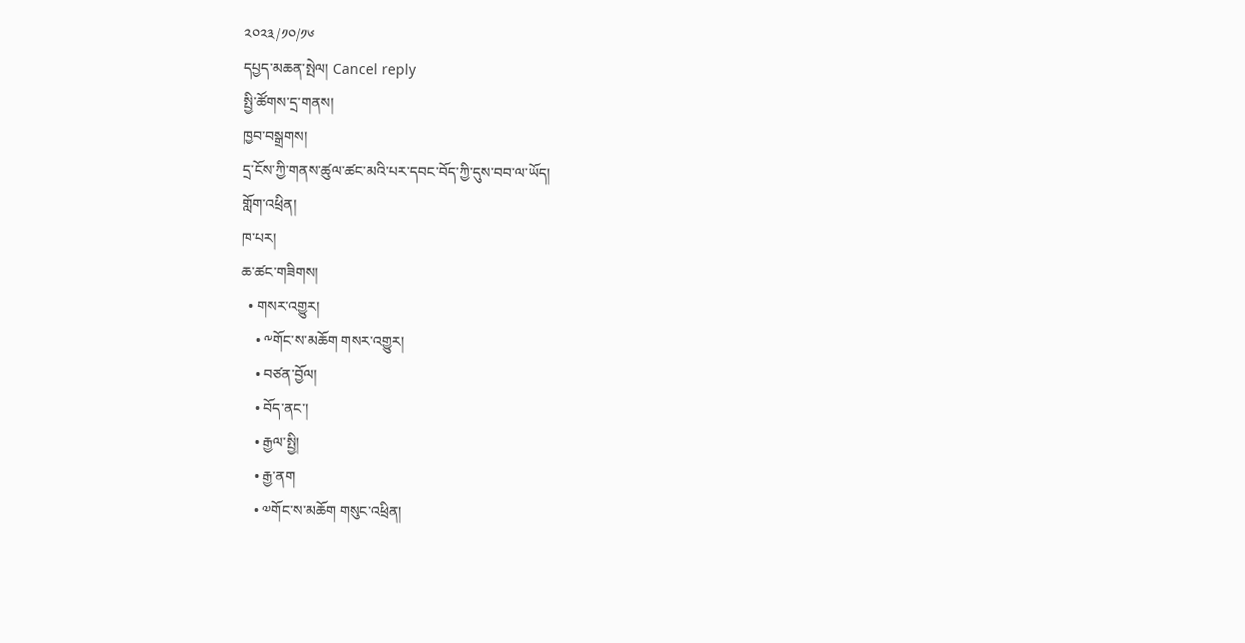༢༠༢༣/༡༠/༡༦
དཔྱད་མཆན་སྤེལ། Cancel reply
སྤྱི་ཚོགས་དྲ་གནས།
ཁྱབ་བསྒྲགས།
དྲ་ངོས་ཀྱི་གནས་ཚུལ་ཚང་མའི་པར་དབང་བོད་ཀྱི་དུས་བབ་ལ་ཡོད།
གློག་འཕྲིན།
ཁ་པར།
ཆ་ཚང་གཟིགས།
  • གསར་འགྱུར།
    • ༸གོང་ས་མཆོག གསར་འགྱུར།
    • བཙན་བྱོལ།
    • བོད་ནང་།
    • རྒྱལ་སྤྱི།
    • རྒྱ་ནག
    • ༧གོང་ས་མཆོག གསུང་འཕྲིན།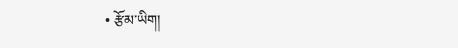• རྩོམ་ཡིག།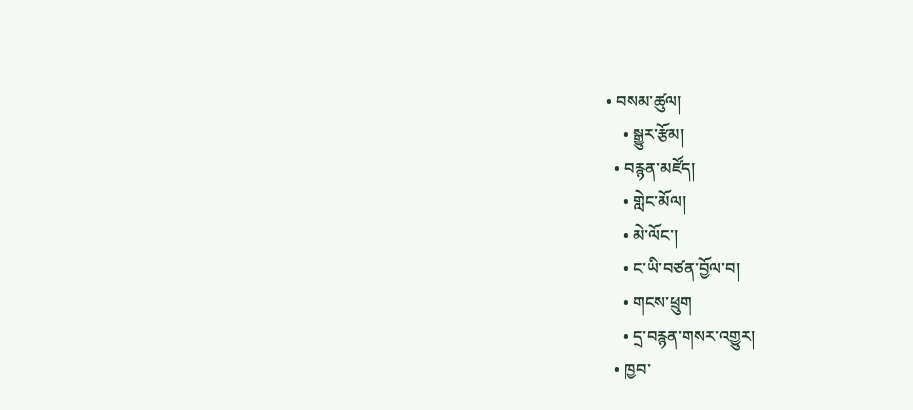• བསམ་ཚུལ།
    • སྒྱུར་རྩོམ།
  • བརྙན་མཛོད།
    • གླེང་མོལ།
    • མེ་ལོང་།
    • ང་ཡི་བཙན་བྱོལ་བ།
    • གངས་ཕྲུག
    • དྲ་བརྙན་གསར་འགྱུར།
  • ཁྱབ་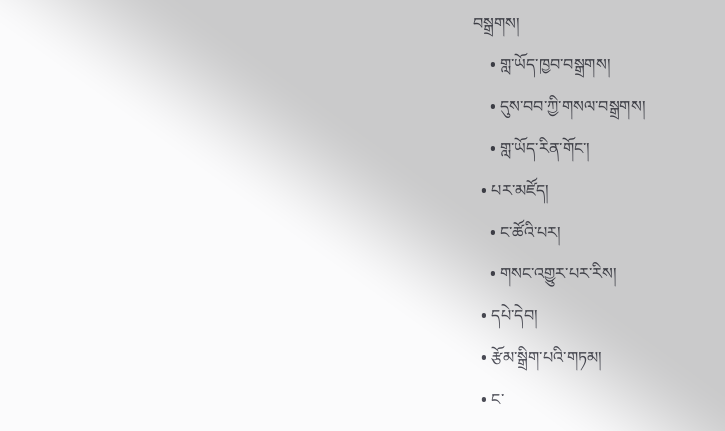བསྒྲགས།
    • གླ་ཡོད་ཁྱབ་བསྒྲགས།
    • དུས་བབ་ཀྱི་གསལ་བསྒྲགས།
    • གླ་ཡོད་རིན་གོང་།
  • པར་མཛོད།
    • ང་ཚོའི་པར།
    • གསང་འགྱུར་པར་རིས།
  • དཔེ་དེབ།
  • རྩོམ་སྒྲིག་པའི་གཏམ།
  • ང་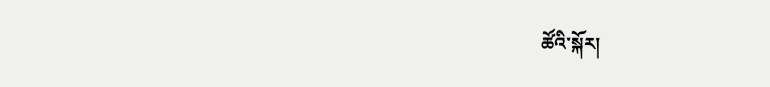ཚོའི་སྐོར།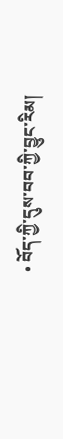• བོད་ཀྱི་དུས་བབ་ཀྱི་བྱུང་རིམ།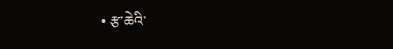• རྩ་ཆེའི་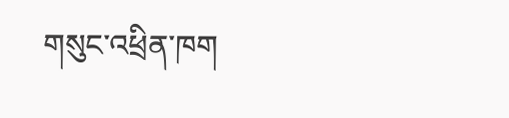གསུང་འཕྲིན་ཁག